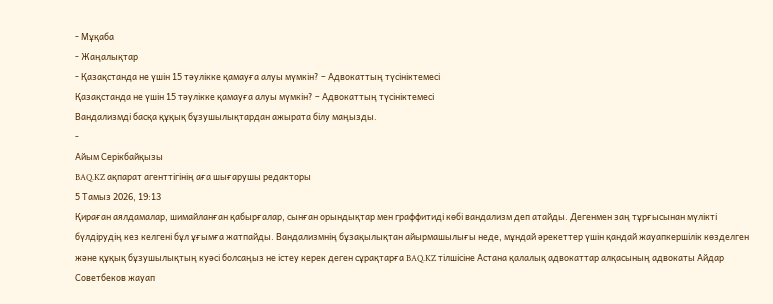- Мұқаба
- Жаңалықтар
- Қазақстанда не үшін 15 тәулікке қамауға алуы мүмкін? – Адвокаттың түсініктемесі
Қазақстанда не үшін 15 тәулікке қамауға алуы мүмкін? – Адвокаттың түсініктемесі
Вандализмді басқа құқық бұзушылықтардан ажырата білу маңызды.
-
Айым Серікбайқызы
BAQ.KZ ақпарат агенттігінің аға шығарушы редакторы
5 Тамыз 2026, 19:13
Қираған аялдамалар, шимайланған қабырғалар, сынған орындықтар мен граффитиді көбі вандализм деп атайды. Дегенмен заң тұрғысынан мүлікті бүлдірудің кез келгені бұл ұғымға жатпайды. Вандализмнің бұзақылықтан айырмашылығы неде, мұндай әрекеттер үшін қандай жауапкершілік көзделген және құқық бұзушылықтың куәсі болсаңыз не істеу керек деген сұрақтарға BAQ.KZ тілшісіне Астана қалалық адвокаттар алқасының адвокаты Айдар Советбеков жауап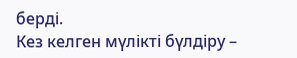берді.
Кез келген мүлікті бүлдіру –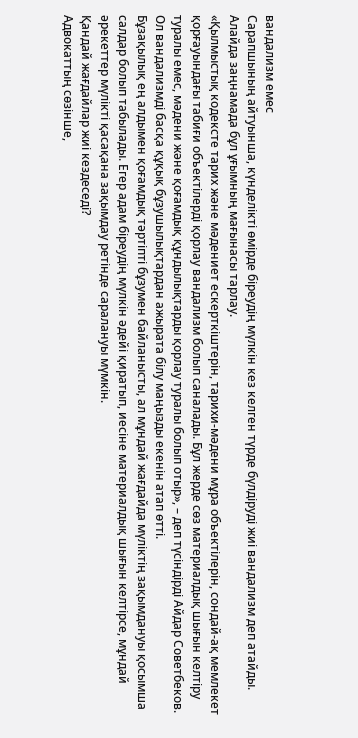вандализм емес
Сарапшының айтуынша, күнделікті өмірде біреудің мүлкін кез келген түрде бүлдіруді жиі вандализм деп атайды. Алайда заңнамада бұл ұғымның мағынасы тарлау.
«Қылмыстық кодексте тарих және мәдениет ескерткіштерін, тарихи-мәдени мұра объектілерін, сондай-ақ мемлекет қорғауындағы табиғи объектілерді қорлау вандализм болып саналады. Бұл жерде сөз материалдық шығын келтіру туралы емес, мәдени және қоғамдық құндылықтарды қорлау туралы болып отыр», – деп түсіндірді Айдар Советбеков.
Ол вандализмді басқа құқық бұзушылықтардан ажырата білу маңызды екенін атап өтті.
Бұзақылық ең алдымен қоғамдық тәртіпті бұзумен байланысты, ал мұндай жағдайда мүліктің зақымдануы қосымша салдар болып табылады. Егер адам біреудің мүлкін әдейі қиратып, иесіне материалдық шығын келтірсе, мұндай әрекеттер мүлікті қасақана зақымдау ретінде саралануы мүмкін.
Қандай жағдайлар жиі кездеседі?
Адвокаттың сөзінше,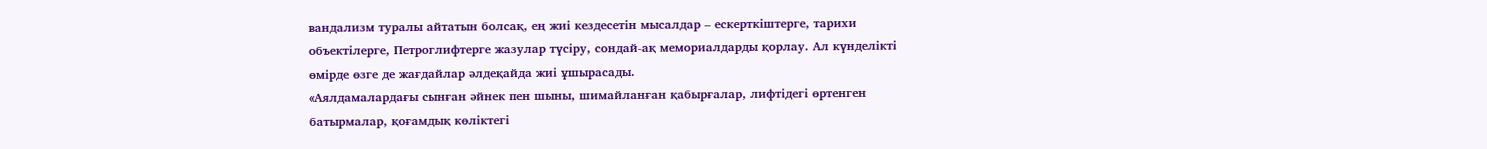вандализм туралы айтатын болсақ, ең жиі кездесетін мысалдар – ескерткіштерге, тарихи объектілерге, Петроглифтерге жазулар түсіру, сондай-ақ мемориалдарды қорлау. Ал күнделікті өмірде өзге де жағдайлар әлдеқайда жиі ұшырасады.
«Аялдамалардағы сынған әйнек пен шыны, шимайланған қабырғалар, лифтідегі өртенген батырмалар, қоғамдық көліктегі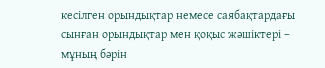кесілген орындықтар немесе саябақтардағы сынған орындықтар мен қоқыс жәшіктері – мұның бәрін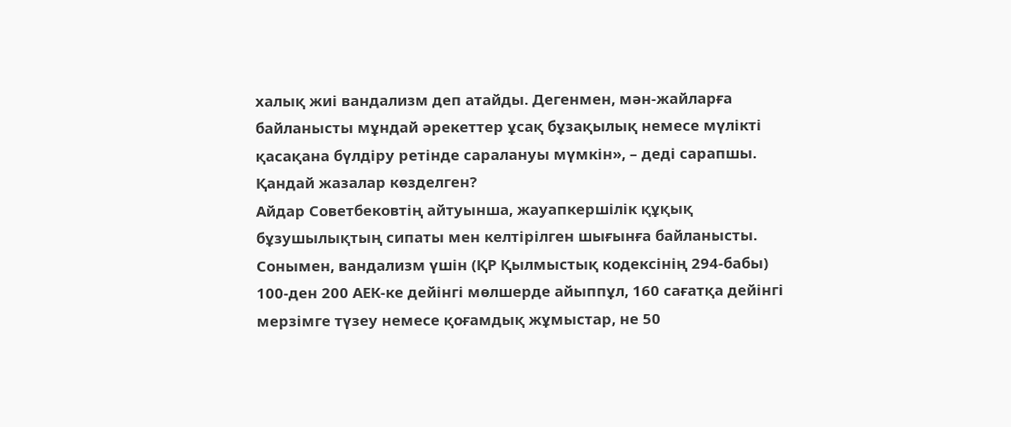халық жиі вандализм деп атайды. Дегенмен, мән-жайларға байланысты мұндай әрекеттер ұсақ бұзақылық немесе мүлікті қасақана бүлдіру ретінде саралануы мүмкін», – деді сарапшы.
Қандай жазалар көзделген?
Айдар Советбековтің айтуынша, жауапкершілік құқық бұзушылықтың сипаты мен келтірілген шығынға байланысты.
Сонымен, вандализм үшін (ҚР Қылмыстық кодексінің 294-бабы) 100-ден 200 АЕК-ке дейінгі мөлшерде айыппұл, 160 сағатқа дейінгі мерзімге түзеу немесе қоғамдық жұмыстар, не 50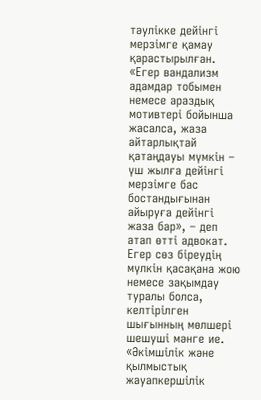тәулікке дейінгі мерзімге қамау қарастырылған.
«Егер вандализм адамдар тобымен немесе араздық мотивтері бойынша жасалса, жаза айтарлықтай қатаңдауы мүмкін – үш жылға дейінгі мерзімге бас бостандығынан айыруға дейінгі жаза бар», – деп атап өтті адвокат.
Егер сөз біреудің мүлкін қасақана жою немесе зақымдау туралы болса, келтірілген шығынның мөлшері шешуші мәнге ие.
«Әкімшілік және қылмыстық жауапкершілік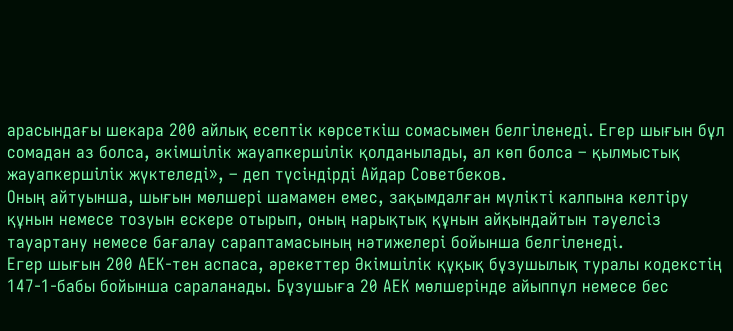арасындағы шекара 200 айлық есептік көрсеткіш сомасымен белгіленеді. Егер шығын бұл сомадан аз болса, әкімшілік жауапкершілік қолданылады, ал көп болса – қылмыстық жауапкершілік жүктеледі», – деп түсіндірді Айдар Советбеков.
Оның айтуынша, шығын мөлшері шамамен емес, зақымдалған мүлікті калпына келтіру құнын немесе тозуын ескере отырып, оның нарықтық құнын айқындайтын тәуелсіз тауартану немесе бағалау сараптамасының нәтижелері бойынша белгіленеді.
Егер шығын 200 АЕК-тен аспаса, әрекеттер Әкімшілік құқық бұзушылық туралы кодекстің 147-1-бабы бойынша сараланады. Бұзушыға 20 АЕК мөлшерінде айыппұл немесе бес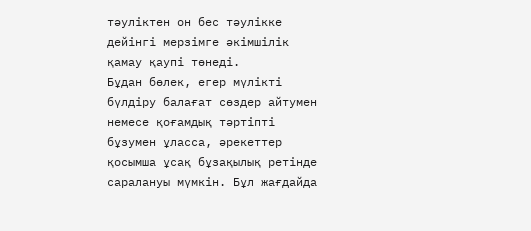тәуліктен он бес тәулікке дейінгі мерзімге әкімшілік қамау қаупі төнеді.
Бұдан бөлек, егер мүлікті бүлдіру балағат сөздер айтумен немесе қоғамдық тәртіпті бұзумен ұласса, әрекеттер қосымша ұсақ бұзақылық ретінде саралануы мүмкін. Бұл жағдайда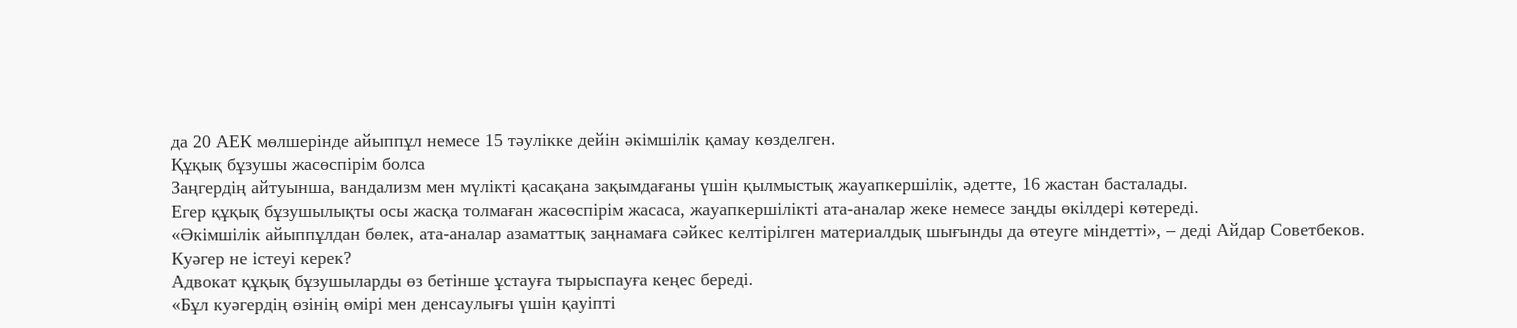да 20 АЕК мөлшерінде айыппұл немесе 15 тәулікке дейін әкімшілік қамау көзделген.
Құқық бұзушы жасөспірім болса
Заңгердің айтуынша, вандализм мен мүлікті қасақана зақымдағаны үшін қылмыстық жауапкершілік, әдетте, 16 жастан басталады.
Егер құқық бұзушылықты осы жасқа толмаған жасөспірім жасаса, жауапкершілікті ата-аналар жеке немесе заңды өкілдері көтереді.
«Әкімшілік айыппұлдан бөлек, ата-аналар азаматтық заңнамаға сәйкес келтірілген материалдық шығынды да өтеуге міндетті», – деді Айдар Советбеков.
Куәгер не істеуі керек?
Адвокат құқық бұзушыларды өз бетінше ұстауға тырыспауға кеңес береді.
«Бұл куәгердің өзінің өмірі мен денсаулығы үшін қауіпті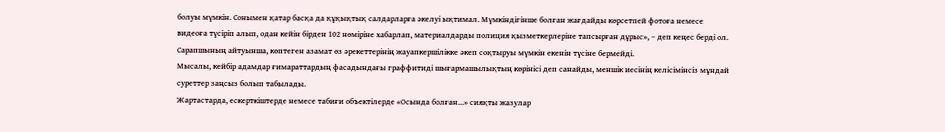болуы мүмкін. Сонымен қатар басқа да құқықтық салдарларға әкелуі ықтимал. Мүмкіндігінше болған жағдайды көрсетпей фотоға немесе видеоға түсіріп алып, одан кейін бірден 102 нөміріне хабарлап, материалдарды полиция қызметкерлеріне тапсырған дұрыс», – деп кеңес берді ол.
Сарапшының айтуынша, көптеген азамат өз әрекеттерінің жауапкершілікке әкеп соқтыруы мүмкін екенін түсіне бермейді.
Мысалы, кейбір адамдар ғимараттардың фасадындағы граффитиді шығармашылықтың көрінісі деп санайды, меншік иесінің келісімінсіз мұндай суреттер заңсыз болып табылады.
Жартастарда, ескерткіштерде немесе табиғи объектілерде «Осында болған...» сияқты жазулар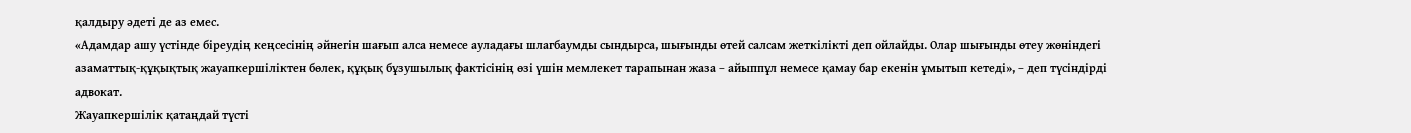қалдыру әдеті де аз емес.
«Адамдар ашу үстінде біреудің кеңсесінің әйнегін шағып алса немесе ауладағы шлагбаумды сындырса, шығынды өтей салсам жеткілікті деп ойлайды. Олар шығынды өтеу жөніндегі азаматтық-құқықтық жауапкершіліктен бөлек, құқық бұзушылық фактісінің өзі үшін мемлекет тарапынан жаза – айыппұл немесе қамау бар екенін ұмытып кетеді», – деп түсіндірді адвокат.
Жауапкершілік қатаңдай түсті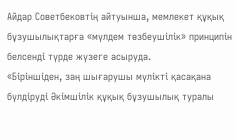Айдар Советбековтің айтуынша, мемлекет құқық бұзушылықтарға «мүлдем төзбеушілік» принципін белсенді түрде жүзеге асыруда.
«Бiрiншiден, заң шығарушы мүлікті қасақана бүлдіруді Әкімшілік құқық бұзушылық туралы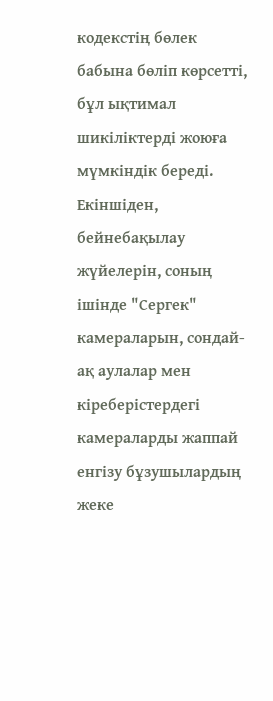кодекстің бөлек бабына бөліп көрсетті, бұл ықтимал шикіліктерді жоюға мүмкіндік береді. Екiншiден, бейнебақылау жүйелерін, соның ішінде "Сергек" камераларын, сондай-ақ аулалар мен кіреберістердегі камераларды жаппай енгізу бұзушылардың жеке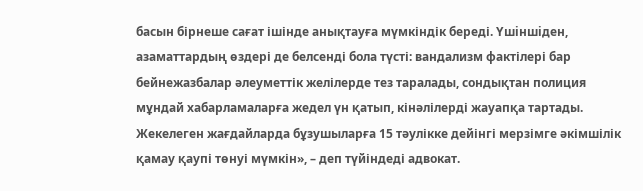басын бірнеше сағат ішінде анықтауға мүмкіндік береді. Үшiншiден, азаматтардың өздері де белсенді бола түсті: вандализм фактілері бар бейнежазбалар әлеуметтік желілерде тез таралады, сондықтан полиция мұндай хабарламаларға жедел үн қатып, кінәлілерді жауапқа тартады. Жекелеген жағдайларда бұзушыларға 15 тәулікке дейінгі мерзімге әкімшілік қамау қаупі төнуі мүмкін», – деп түйіндеді адвокат.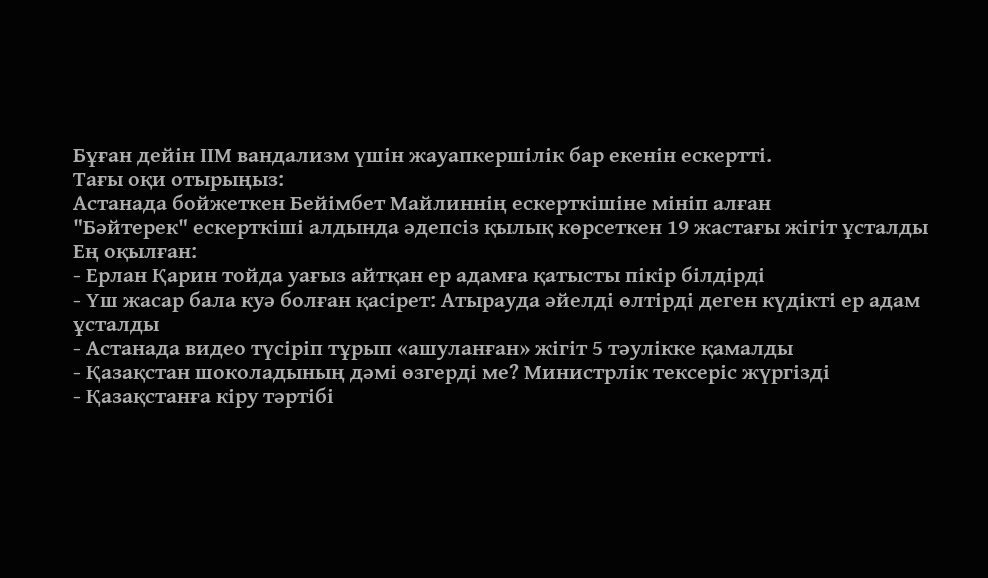Бұған дейін ІІМ вандализм үшін жауапкершілік бар екенін ескертті.
Тағы оқи отырыңыз:
Астанада бойжеткен Бейімбет Майлиннің ескерткішіне мініп алған
"Бәйтерек" ескерткіші алдында әдепсіз қылық көрсеткен 19 жастағы жігіт ұсталды
Ең оқылған:
- Ерлан Қарин тойда уағыз айтқан ер адамға қатысты пікір білдірді
- Үш жасар бала куә болған қасірет: Атырауда әйелді өлтірді деген күдікті ер адам ұсталды
- Астанада видео түсіріп тұрып «ашуланған» жігіт 5 тәулікке қамалды
- Қазақстан шоколадының дәмі өзгерді ме? Министрлік тексеріс жүргізді
- Қазақстанға кіру тәртібі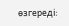өзгереді: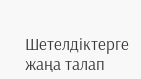Шетелдіктерге жаңа талап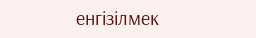енгізілмек